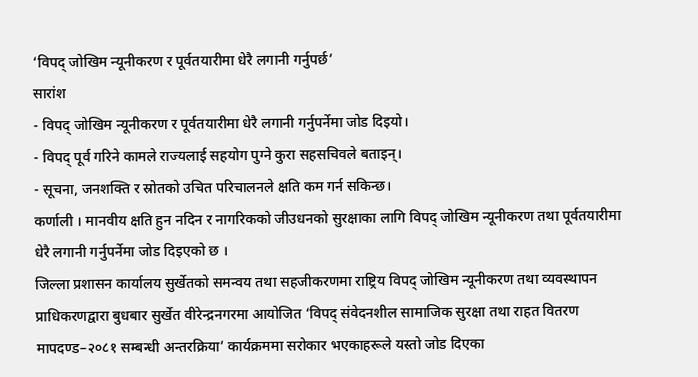‘विपद् जोखिम न्यूनीकरण र पूर्वतयारीमा धेरै लगानी गर्नुपर्छ’
सारांश
- विपद् जोखिम न्यूनीकरण र पूर्वतयारीमा धेरै लगानी गर्नुपर्नेमा जोड दिइयो।
- विपद् पूर्व गरिने कामले राज्यलाई सहयोग पुग्ने कुरा सहसचिवले बताइन्।
- सूचना, जनशक्ति र स्रोतको उचित परिचालनले क्षति कम गर्न सकिन्छ।
कर्णाली । मानवीय क्षति हुन नदिन र नागरिकको जीउधनको सुरक्षाका लागि विपद् जोखिम न्यूनीकरण तथा पूर्वतयारीमा धेरै लगानी गर्नुपर्नेमा जोड दिइएको छ ।
जिल्ला प्रशासन कार्यालय सुर्खेतको समन्वय तथा सहजीकरणमा राष्ट्रिय विपद् जोखिम न्यूनीकरण तथा व्यवस्थापन प्राधिकरणद्वारा बुधबार सुर्खेत वीरेन्द्रनगरमा आयोजित ‘विपद् संवेदनशील सामाजिक सुरक्षा तथा राहत वितरण मापदण्ड–२०८१ सम्बन्धी अन्तरक्रिया’ कार्यक्रममा सरोकार भएकाहरूले यस्तो जोड दिएका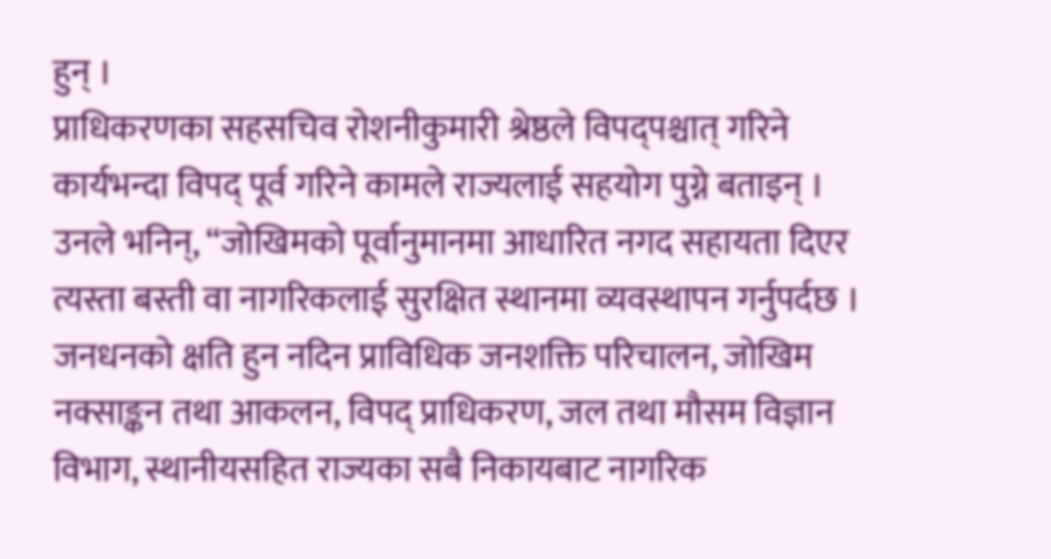हुन् ।
प्राधिकरणका सहसचिव रोशनीकुमारी श्रेष्ठले विपद्पश्चात् गरिने कार्यभन्दा विपद् पूर्व गरिने कामले राज्यलाई सहयोग पुग्ने बताइन् । उनले भनिन्, “जोखिमको पूर्वानुमानमा आधारित नगद सहायता दिएर त्यस्ता बस्ती वा नागरिकलाई सुरक्षित स्थानमा व्यवस्थापन गर्नुपर्दछ । जनधनको क्षति हुन नदिन प्राविधिक जनशक्ति परिचालन, जोखिम नक्साङ्कन तथा आकलन, विपद् प्राधिकरण, जल तथा मौसम विज्ञान विभाग, स्थानीयसहित राज्यका सबै निकायबाट नागरिक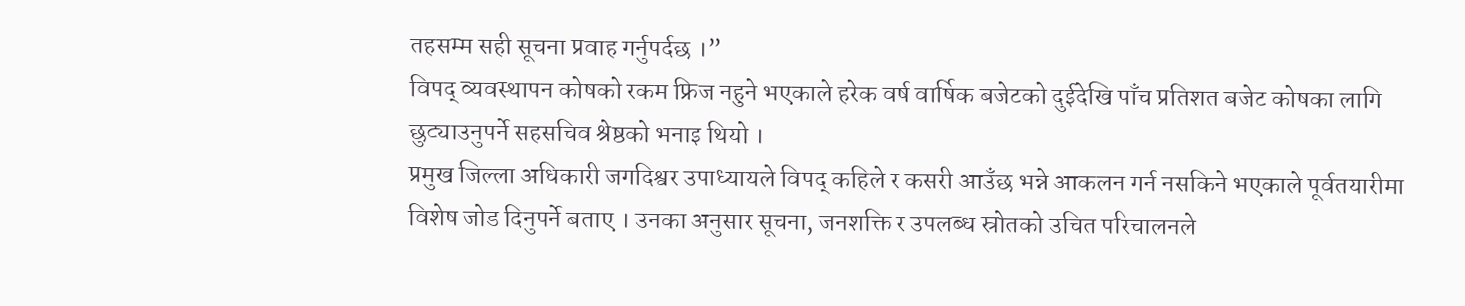तहसम्म सही सूचना प्रवाह गर्नुपर्दछ ।”
विपद् व्यवस्थापन कोषको रकम फ्रिज नहुने भएकाले हरेक वर्ष वार्षिक बजेटको दुईदेखि पाँच प्रतिशत बजेट कोषका लागि छुट्याउनुपर्ने सहसचिव श्रेष्ठको भनाइ थियो ।
प्रमुख जिल्ला अधिकारी जगदिश्वर उपाध्यायले विपद् कहिले र कसरी आउँछ भन्ने आकलन गर्न नसकिने भएकाले पूर्वतयारीमा विशेष जोड दिनुपर्ने बताए । उनका अनुसार सूचना, जनशक्ति र उपलब्ध स्रोतको उचित परिचालनले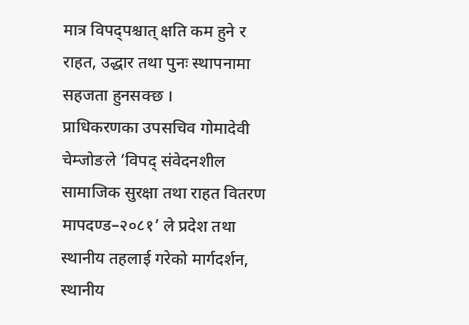मात्र विपद्पश्चात् क्षति कम हुने र राहत, उद्धार तथा पुनः स्थापनामा सहजता हुनसक्छ ।
प्राधिकरणका उपसचिव गोमादेवी चेम्जोङले ‘विपद् संवेदनशील सामाजिक सुरक्षा तथा राहत वितरण मापदण्ड–२०८१’ ले प्रदेश तथा स्थानीय तहलाई गरेको मार्गदर्शन, स्थानीय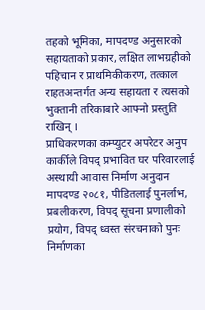तहको भूमिका, मापदण्ड अनुसारको सहायताको प्रकार, लक्षित लाभग्रहीको पहिचान र प्राथमिकीकरण, तत्काल राहतअन्तर्गत अन्य सहायता र त्यसको भुक्तानी तरिकाबारे आफ्नो प्रस्तुति राखिन् ।
प्राधिकरणका कम्प्युटर अपरेटर अनुप कार्कीले विपद् प्रभावित घर परिवारलाई अस्थायी आवास निर्माण अनुदान मापदण्ड २०८१, पीडितलाई पुनर्लाभ, प्रबलीकरण, विपद् सूचना प्रणालीको प्रयोग, विपद् ध्वस्त संरचनाको पुनः निर्माणका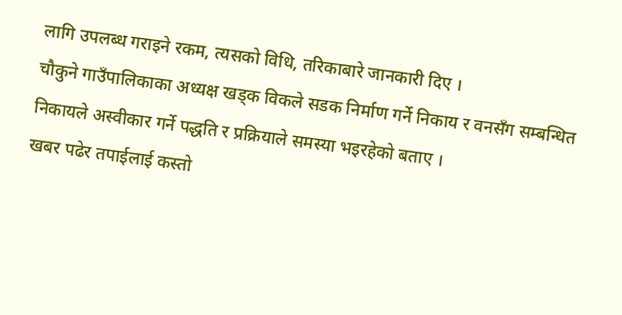लागि उपलब्ध गराइने रकम, त्यसको विधि, तरिकाबारे जानकारी दिए ।
चौकुने गाउँपालिकाका अध्यक्ष खड्क विकले सडक निर्माण गर्ने निकाय र वनसँग सम्बन्धित निकायले अस्वीकार गर्ने पद्धति र प्रक्रियाले समस्या भइरहेको बताए ।
खबर पढेर तपाईलाई कस्तो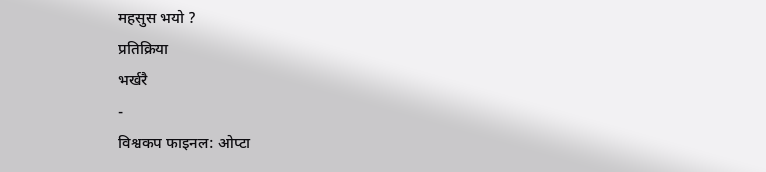महसुस भयो ?
प्रतिक्रिया
भर्खरै
-
विश्वकप फाइनल: ओप्टा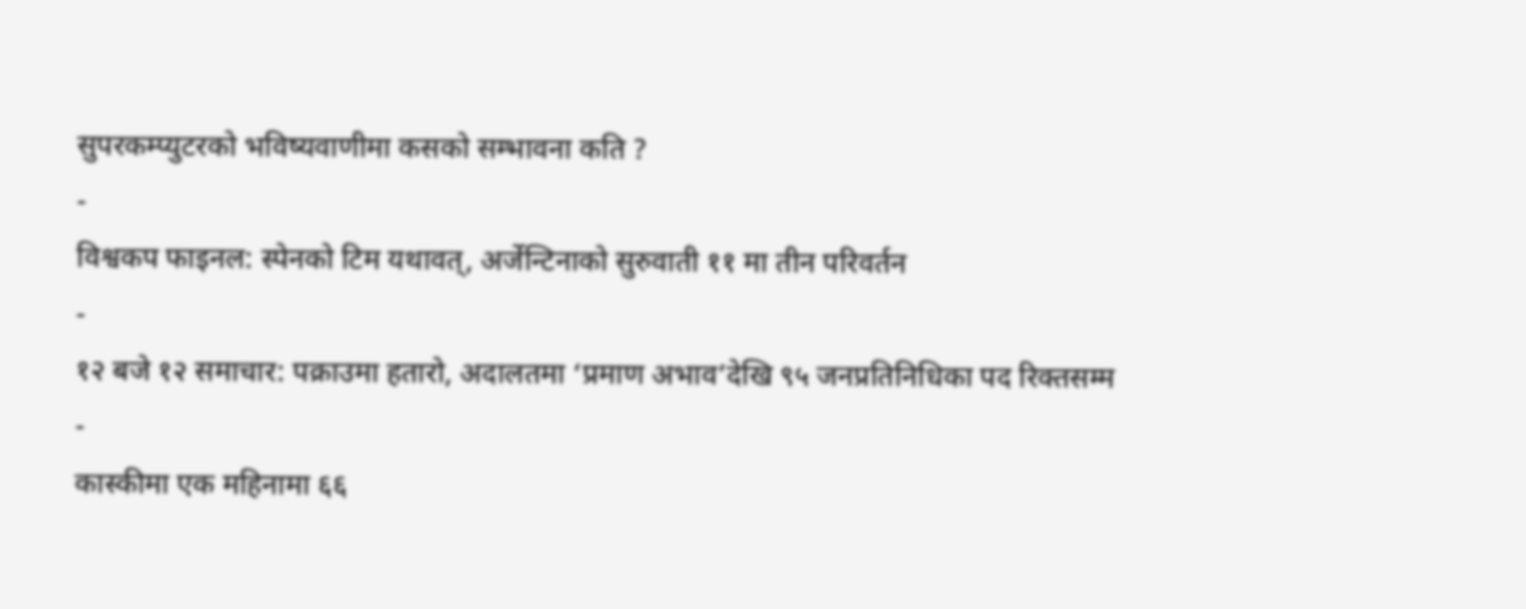सुपरकम्प्युटरको भविष्यवाणीमा कसको सम्भावना कति ?
-
विश्वकप फाइनल: स्पेनको टिम यथावत्, अर्जेन्टिनाको सुरुवाती ११ मा तीन परिवर्तन
-
१२ बजे १२ समाचार: पक्राउमा हतारो, अदालतमा ‘प्रमाण अभाव’देखि ९५ जनप्रतिनिधिका पद रिक्तसम्म
-
कास्कीमा एक महिनामा ६६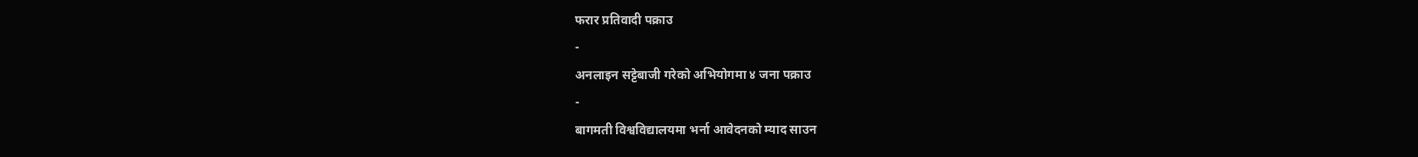फरार प्रतिवादी पक्राउ
-
अनलाइन सट्टेबाजी गरेको अभियोगमा ४ जना पक्राउ
-
बागमती विश्वविद्यालयमा भर्ना आवेदनको म्याद साउन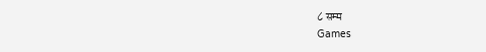८ सम्म
Games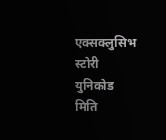एक्सक्लुसिभ स्टोरी
युनिकोड
मिति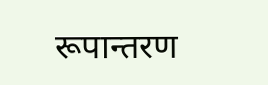रूपान्तरण